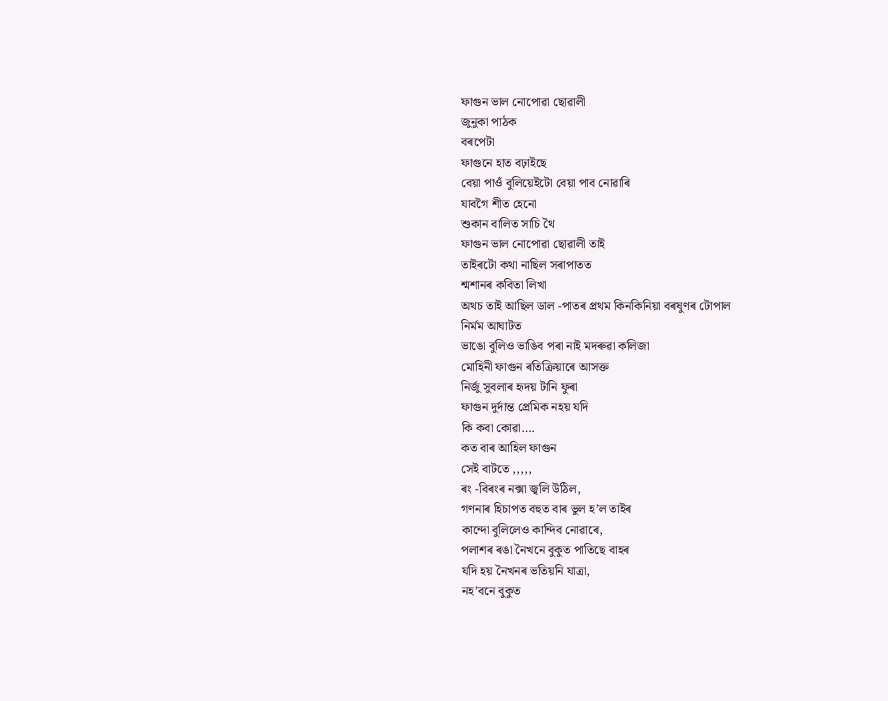ফাগুন ভাল নোপোৱা ছোৱালী
জুনুকা পাঠক
বৰপেটা
ফাগুনে হাত বঢ়াইছে
বেয়া পাওঁ বুলিয়েইটো বেয়া পাব নোৱাৰি
যাবগৈ শীত হেনো
শুকান বালিত সাচি থৈ
ফাগুন ভাল নোপোৱা ছোৱালী তাই
তাইৰটো কথা নাছিল সৰাপাতত
শ্মশানৰ কবিতা লিখা
অথচ তাই আছিল ডাল -পাতৰ প্ৰথম কিনকিনিয়া বৰষুণৰ টোপাল
নিৰ্মম আঘাটত
ভাঙো বুলিও ভাঙিব পৰা নাই মদৰুৱা কলিজা
মোহিনী ফাগুন ৰতিক্ৰিয়াৰে আসক্ত
নিৰ্জু সুবলাৰ হৃদয় টানি ফুৰা
ফাগুন দুৰ্দান্ত প্ৰেমিক নহয় যদি
কি কবা কোৱা….
কত বাৰ আহিল ফাগুন
সেই বাটতে ,,,,,
ৰং -বিৰংৰ নক্সা জ্বলি উঠিল,
গণনাৰ হিচাপত বহুত বাৰ ভুল হ’ল তাইৰ
কান্দো বুলিলেও কান্দিব নোৱাৰে,
পলাশৰ ৰঙা নৈখনে বুকুত পাতিছে বাহৰ
যদি হয় নৈখনৰ ভতিয়নি যাত্ৰা,
নহ’বনে বুকুত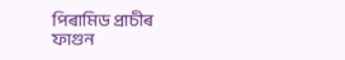পিৰামিড প্ৰাচীৰ
ফাগুন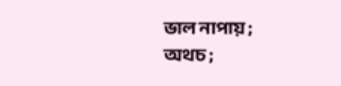ভাল নাপায় ;
অথচ ;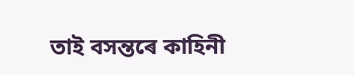তাই বসন্তৰে কাহিনী